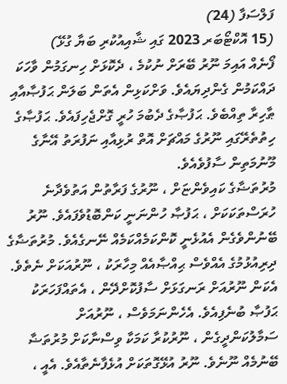ފަލްސަފާ (24)
(15 އޮކްޓޯބަރ 2023 ގައި ޝާއިއުކުރި ބަޔާ ގުޅޭ)
ފޯނެއް އައިމަ ނޫރު ބޭރަށް ނުކުމެ ، ދެކޮޅަށް ހިނގަމުން ވާހަކަ ދައްކަމުން ގެންދިޔައެވެ. ވަށްކަޅިން އެތަން ބަލަން ޙަފުޞާއާއި ޠާހިރާ ތިއްބެވެ. ޙަފުޞާގެ ދެބުމަ ހުރީ ގޮށްޖެހިފައެވެ. ޙަފުޞާގެ ހިތުތެރޭގައި ނޫރުގެ މައްޗަށް އޮތް ރުޅިއާއި ނަފުރަތު އޭނާގެ މޫނުމަތިން ސާފުވެއެވެ.
މުރުތަޟާގެ ކައިވެންޏަށް ، ނޫރުގެ ފަރާތުން އަތުވެދާނެ ހުރަސްތަކަކަށް ، ޙަފުޞާ ހުންނަނީ ކަންބޮޑުވެފައެވެ. ނޫރު ބޭނުންވެގެން އެއުޅެނީ ކޮންކަމެއްކަމެއް ނޭނގެއެވެ. މުރުތަޟާގެ ދިރިއުޅުމުގެ އެއްވެސް ޙިއްޞާއެއް މިހާރަކު ، ނޫރުއަކަށް ނެތެވެ. އެކަން ނޫރުއަށް ރަނގަޅަށް ސާފުކޮށްދޭން ، އެތައްފަހަރަކު ޙަފުޞާ ބުނެފިއެވެ. އެހެންނަމަވެސް ، ނޫރުއަށް ސަމާލުކަންދީގެން ، ނޫރުކުރާ ކަމަކާ ވިސްނާކަށް މުރުތަޟާ ބޭނުމެއް ނޫނެވެ. ނޫރު އުޅޭގޮތަކަށް އުޅެފާނެތާއެވެ. އެއީ ،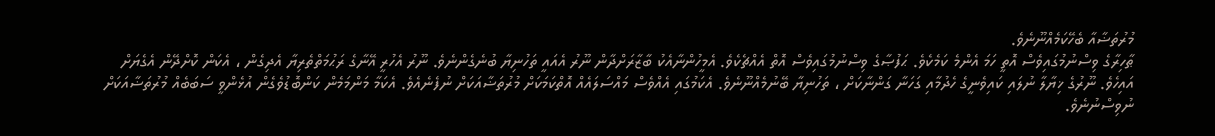މުރުތަޟާއާ ބެހޭކަމެއްނޫނެވެ.
ޠާހިރާގެ ވިސްނުމުގައިވެސް އޮތީ ހަމަ އެންމެ ކަމެކެވެ. ޙަފުޞާގެ ވިސްނުމުގައިވެސް އޮތް އެއްޗެކެވެ. އެމީހުންނާއެކު ބާޒާރަށްދާން ނޫރު އެއައީ ތަހުނިޔާ ބުނެގެންނެވެ. ނޫރު އެހުރީ އޭނާގެ ރަޙުމަތްތެރިޔާ އެދިގެން ، އެކަން ކޮށްދޭން އެގެޔަށް އައިހެވެ. ނޫރުގެ ޚިޔާލާ ނުލައި ކައިވެނީގެ ހެދުމާއި ގަހަނާ ގަންނާކަށް ، ތަހުނިޔާ ބޭނުމެއްނޫނެވެ. އެކަމުގައި އެއްވެސް މައްސަލައެއް އޮތްކަމަކަށް މުރުތަޟާއަކަށް ނުފެނެއެވެ. އެކަމާ މަންމަމެން ކަންބޮޑުވެގެން އުޅެންވީ ސަބަބެއް މުރުތަޟާއަކަށް ނުވިސްނުނެވެ.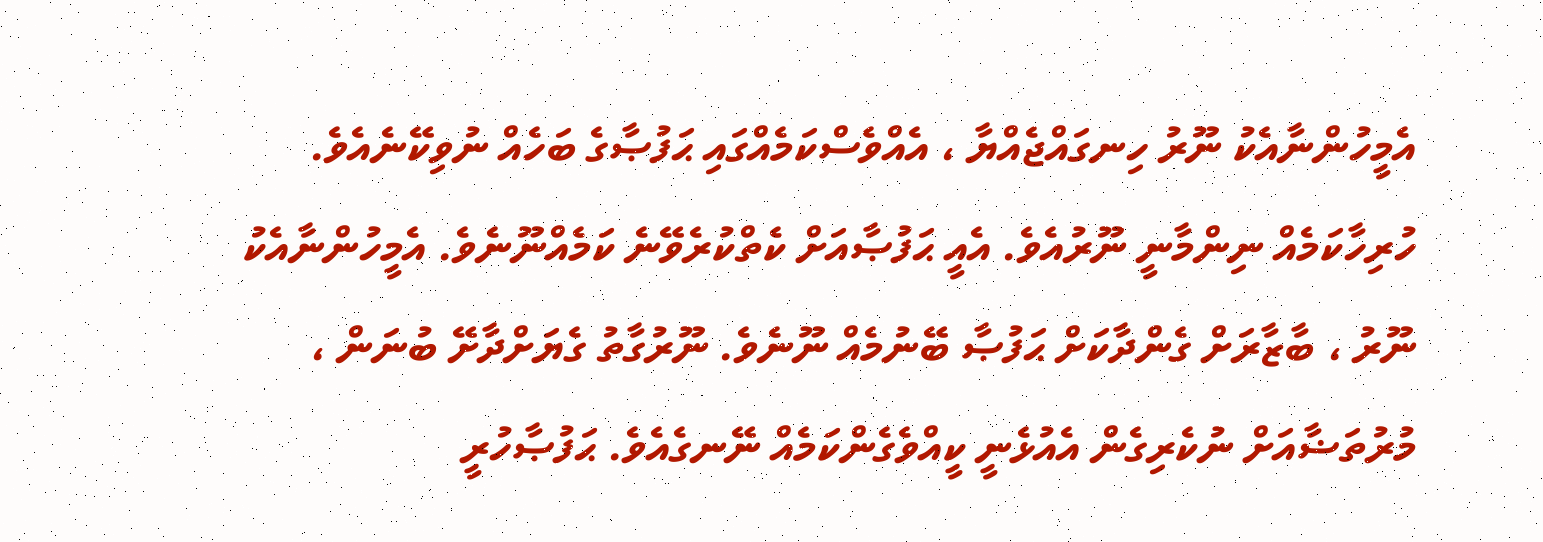އެމީހުންނާއެކު ނޫރު ހިނގައްޖެއްޔާ ، އެއްވެސްކަމެއްގައި ޙަފުޞާގެ ބަހެއް ނުވިކޭނެއެވެ. ހުރިހާކަމެއް ނިންމާނީ ނޫރުއެވެ. އެއީ ޙަފުޞާއަށް ކެތްކުރެވޭނެ ކަމެއްނޫނެވެ. އެމީހުންނާއެކު ނޫރު ، ބާޒާރަށް ގެންދާކަށް ޙަފުޞާ ބޭނުމެއް ނޫނެވެ. ނޫރުގާތު ގެޔަށްދާށޭ ބުނަން ، މުރުތަޟާއަށް ނުކެރިގެން އެއުޅެނީ ކީއްވެގެންކަމެއް ނޭނގެއެވެ. ޙަފުޞާހުރީ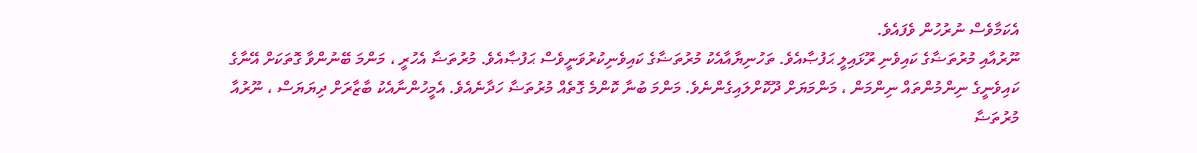އެކަމާވެސް ނުރުހުން ވެފައެވެ.
ނޫރުއާއި މުރުތަޟާގެ ކައިވެނި ރޫޅައިލީ ޙަފުޞާއެވެ. ތަހުނިޔާއާއެކު މުރުތަޟާގެ ކައިވެނިކުރުވަނީވެސް ޙަފުޞާއެވެ. މުރުތަޟާ އެހުރީ ، މަންމަ ބޭނުންވާ ގޮތަކަށް އޭނާގެ ކައިވެނީގެ ނިންމުންތައް ނިންމަން ، މަންމަޔަށް ދޫކޮށްލައިގެންނެވެ. މަންމަ ބުނާ ކޮންމެ ގޮތެއް މުރުތަޟާ ހަދާނެއެވެ. އެމީހުންނާއެކު ބާޒާރަށް ދިޔަޔަސް ، ނޫރުއާ މުރުތަޟާ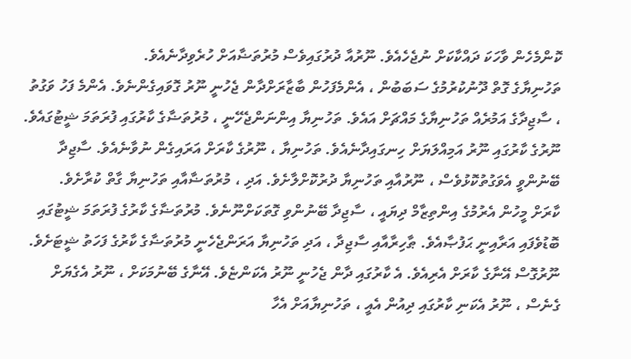ކޮންމެހެން ވާހަކަ ދައްކާކަށް ނުޖެހެއެވެ. ނޫރުއާ ދުރުގައިވެސް މުރުތަޟާއަށް ހުރެވިދާނެއެވެ.
ތަހުނިޔާގެ ގޮތް ދޫނުކުރުމުގެ ސަބަބުން ، އެންމެފަހުން ބާޒާރަށްދާން ޖެހުނީ ނޫރު ގޮވައިގެންނެވެ. އެންމެ ފަހު ވަގުތު ، ސާޖިދާގެ އަމުރެއް ތަހުނިޔާގެ މައްޗަށް އައެވެ. ތަހުނިޔާ އިންނަންޖެހޭނީ ، މުރުތަޟާގެ ކާރުގައި ފުރަތަމަ ޝީޓުގައެވެ. ނޫރުގެ ކާރުގައި ނޫރު އަމިއްލަޔަށް ހިނގައިދާނެއެވެ. ތަހުނިޔާ ، ނޫރުގެ ކާރަށް އަރައިގެން ނުވާނެއެވެ. ސާޖިދާ ބޭނުންވީ އެވަގުތުކޮޅުވެސް ، ނޫރުއާއި ތަހުނިޔާ ދުރުކޮށްލާށެވެ. އަދި ، މުރުތަޟާއާއި ތަހުނިޔާ ގާތް ކުރާށެވެ.
ކާރަށް މީހުން އެރުމުގެ އިންތިޒާމް ދިޔައީ ، ސާޖިދާ ބޭނުންވި ގޮތަކަށްނޫނެވެ. މުރުތަޟާގެ ކާރުގެ ފުރަތަމަ ޝީޓުގައި ބޮޑުވެފައި އަރާއިނީ ޙަފުޞާއެވެ. ޠާހިރާއާއި ސާޖިދާ ، އަދި ތަހުނިޔާ އަރަންޖެހެނީ މުރުތަޟާގެ ކާރުގެ ފަހަތު ޝީޓަށެވެ. ނޫރުގޮސް އޭނާގެ ކާރަށް އެރިއެވެ. އެ ކާރުގައި ދާން ޖެހުނީ ނޫރު އެކަންޏެވެ. އޭނާގެ ބޭނުމަކަށް ، ނޫރު އެގެޔަށް ގެނެސް ، ނޫރު އެކަނި ކާރުގައި ދިއުން އެއީ ، ތަހުނިޔާއަށް އެހާ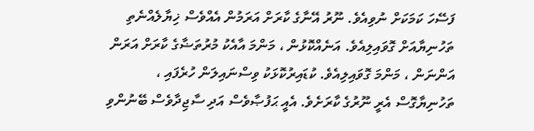ފަސޭހަ ކަމަކަށް ނުވިއެވެ. ނޫރު އޭނާގެ ކާރަށް އަރަމުން އެއްވެސް ޚިޔާލެއްނެތި ތަހުނިޔާއަށް ގޮވައިލިއެވެ. އަނެއްކޮޅުން ، މަންމަ އާއެކު މުރުތަޟާގެ ކާރަށް އަރަން އަންނަން ، މަންމަ ގޮވައިލިއެވެ. ކުޑައިރުކޮޅަކު ވިސްނައިލަން ހުރެފައި ، ތަހުނިޔާގޮސް އެރީ ނޫރުގެ ކާރަށެވެ. އެއީ ޙަފުޞާވެސް އަދި ސާޖިދާވެސް ބޭނުންވި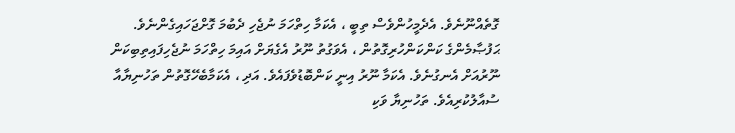ގޮތެއްނޫނެވެ. އެދެމީހުންވެސް ތިބީ ، އެކަމާ ހިތްހަމަ ނުޖެހި ދެބުމަ ގޮށްޖަހައިގެންނެވެ.
ޙަފުޞާމެންގެ ކަންކަންހުރިގޮތުން ، އެވަގުތު ނޫރު އެގެޔަށް އައިމަ ހިތްހަމަ ނުޖެހިފައިތިބިކަން ނޫރުއަށް އެނގުނެވެ. އެކަމާ ނޫރު އިނީ ކަންބޮޑުވެފައެވެ. އަދި ، އެކަމާބެހޭގޮތުން ތަހުނިޔާއާ ސުއާލުކުރިއެވެ. ތަހުނިޔާ ވަކި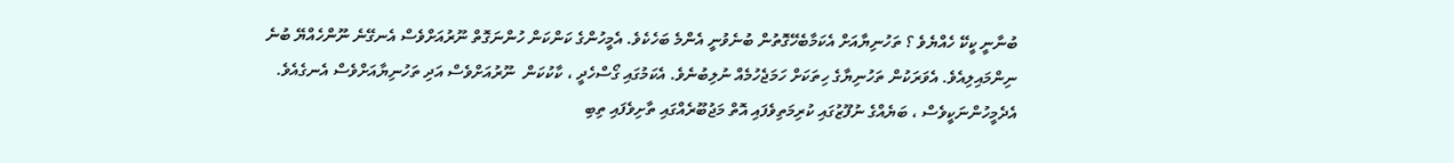ބުނާނީ ކީކޭ ހެއްޔެވެ ؟ ތަހުނިޔާއަށް އެކަމާބެހޭގޮތުން ބުނެވުނީ އެންމެ ބަހެކެވެ. އެމީހުންގެ ކަންކަން ހުންނަގޮތް ނޫރުއަށްވެސް އެނގޭނެ ނޫންހެއްޔޭ ބުނެ ނިންމައިލިއެވެ. އެވަރަކުން ތަހުނިޔާގެ ހިތަކަށް ހަމަޖެހުމެއް ނުލިބުނެވެ. އެކަމުގައި ގޯސްހެދީ ، ކާކުކަން  ނޫރުއަށްވެސް އަދި ތަހުނިޔާއަށްވެސް އެނގެއެވެ. އެދެމީހުންނަކީވެސް ، ބަޔެއްގެ ނުފޫޒުގައި ކުރިމަތިވެފައި އޮތް މަޖުބޫރެއްގައި ތާށިވެފައި ތިބި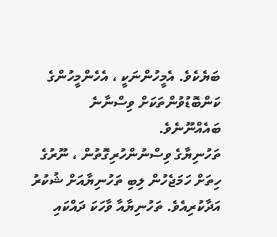ބަޔެކެވެ. އެމީހުންނަކީ ، އެހެންމީހުންގެ ކަންބޮޑުވުންތަކަށް ވިސްނާނެ ބައެއްނޫނެވެ.
ތަހުނިޔާގެ ވިސްނުންހުރިގޮތުން ، ނޫރުގެ ހިތަށް ހަމަޖެހުން ލިބި ތަހުނިޔާއަށް ޝުކުރު އަދާކުރިއެވެ. ތަހުނިޔާއާ ވާހަކަ ދައްކައި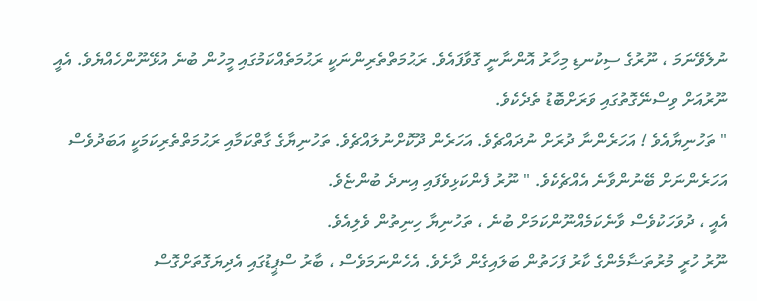ނުލެވޭނަމަ ، ނޫރުގެ ސިކުނޑި މިހާރު އޮންނާނީ ގޮވާފައެވެ. ރަޙުމަތްތެރިންނަކީ ރަޙުމަތެއްކަމުގައި މީހުން ބުނެ އުޅޭނޫންހެއްޔެވެ. އެއީ ނޫރުއަށް ވިސްނޭގޮތުގައި ވަރަށްބޮޑު ތެދެކެވެ.
" ތަހުނިޔާއެވެ ! އަހަރެންނާ ދުރަށް ނުދައްޗެވެ. އަހަރެން ދޫކޮށްނުލައްޗެވެ. ތަހުނިޔާގެ ގާތްކަމާއި ރަޙުމަތްތެރިކަމަކީ އަބަދުވެސް އަހަރެންނަށް ބޭނުންވާނެ އެއްޗެކެވެ. " ނޫރު ފެންކަޅިވެފައި އިނދެ ބުންޏެވެ.
އެއީ ، ދުވަހަކުވެސް ވާނެކަމެއްނޫންކަމަށް ބުނެ ، ތަހުނިޔާ ހިނިތުން ވެލިއެވެ.
ނޫރު ހުރީ މުރުތަޟާމެންގެ ކާރު ފަހަތުން ބަލައިގެން ދާށެވެ. އެހެންނަމަވެސް ، ބާރު ސްޕީޑުގައި އެދިޔަގޮތަށްގޮސް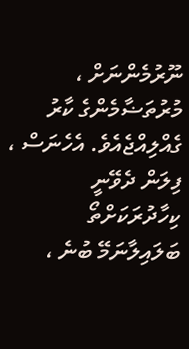ނޫރުމެންނަށް ، މުރުތަޟާމެންގެ ކާރު ގެއްލިއްޖެއެވެ. އެހެނަސް ، ފިލަން ދެވޭނީ ކިހާދުރަކަށްތޯ ބަލައިލާނަމޭ ބުނެ ،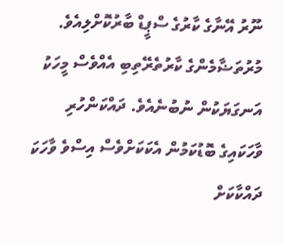ނޫރު އޭނާގެ ކާރުގެ ސްޕީޑް ބާރުކޮށްލިއެވެ.
މުރުތަޟާމެންގެ ކާރުތެރޭތިބި އެއްވެސް މީހަކު އަނގަޔަކުން ނުބުނެއެވެ. ދައްކަންހުރި ވާހަކައިގެ ބޮޑުކަމުން އެކަކަށްވެސް އިސްވެ ވާހަކަ ދައްކާކަށް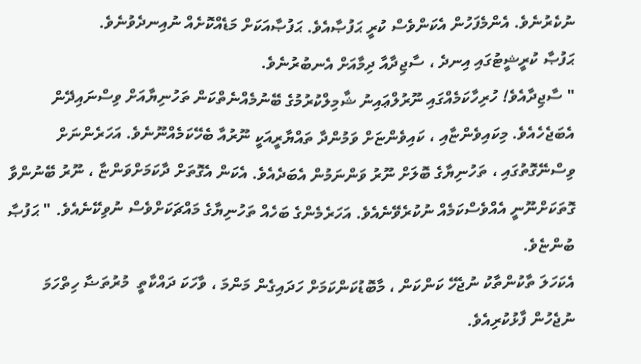ނުކެރުނެވެ. އެންމެފަހުން އެކަންވެސް ކުރީ ޙަފުޞާއެވެ. ޙަފުޞާއަކަށް މަޑެއްކޮށެއް ނުއިނދެވުނެވެ.
ޙަފުޞާ ކުރީޝީޓުގައި އިނދެ ، ސާޖިދާއާ ދިމާއަށް އެނބުރުނެވެ.
" ސާޖިދާއެވެ! ހުރިހާކަމެއްގައި ނޫރުލްޢައިނު ޝާމިލްކުރުމުގެ ބޭނުމެއްނެތްކަން ތަހުނިޔާއަށް ވިސްނައިދޭން އެބަޖެހެއެވެ. މިކައިވެންޏާއި ، ކައިވެންޏަށް ވަމުންދާ ތައްޔާރީއަކީ ނޫރުއާ ބެހޭކަމެއްނޫނެވެ. އަހަރެންނަށް ވިސްނޭގޮތުގައި ، ތަހުނިޔާގެ ބޮލަށް ނޫރު ވަންނަމުން އެބަދެއެވެ. އެކަން އެގޮތަށް ދާކަމަށްވަންޏާ ، ނޫރު ބޭނުންވާ ގޮތަކަށްނޫނީ އެއްވެސްކަމެއް ނުކުރެވޭނެއެވެ. އަހަރެމެންގެ ބަހެއް ތަހުނިޔާގެ މައްޗަކަށްވެސް ނުވިކޭނެއެވެ. " ޙަފުޞާ ބުންޏެވެ.
އެކަހަލަ ތާކުންތާކު ނުޖެހޭ ކަންކަން ، މާބޮޑުކަންކަމަށް ހަދައިގެން މަންމަ ، ވާހަކަ ދައްކާތީ  މުރުތަޟާ ހިތްހަމަ ނުޖެހުން ފާޅުކުރިއެވެ.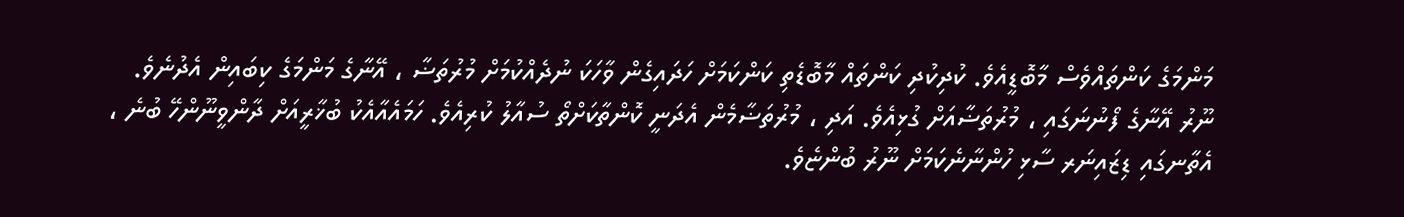މަންމަގެ ކަންތައްވެސް މާބޮޑީއެވެ. ކުދިކުދި ކަންތައް މާބޮޑެތި ކަންކަމަށް ހަދައިގެން ވާހަކަ ނުދެއްކުމަށް މުރުތަޟާ ، އޭނާގެ މަންމަގެ ކިބައިން އެދުނެވެ.
ނޫރު އޭނާގެ ފޯނުނަގައި ، މުރުތަޟާއަށް ގުޅިއެވެ. އަދި ، މުރުތަޟާމެން އެދަނީ ކޮންތާކަށްތޯ ސުއާލު ކުރިއެވެ. ހަމައެއާއެކު ބުޚާރީއަށް ދާންވީނޫންހޭ ބުނެ ، އެތާނގައި ޑިޒައިނަރ ސާޅި ހުންނާނެކަމަށް ނޫރު ބުންޏެވެ.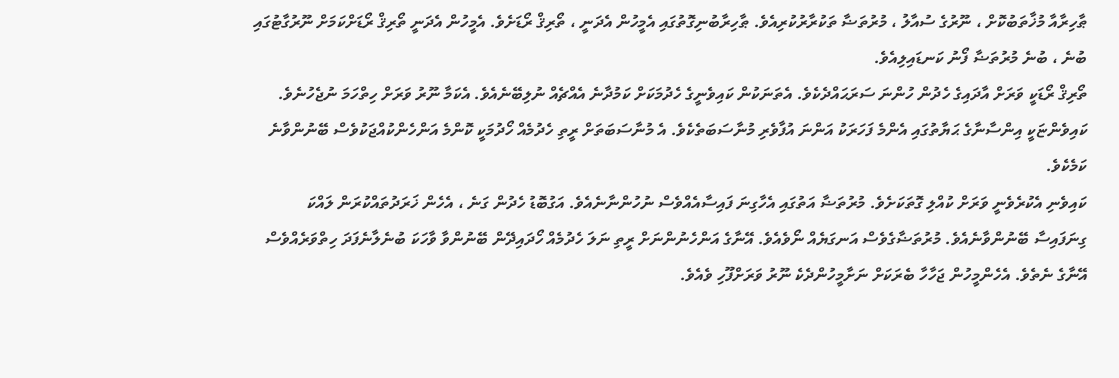ޠާހިރާއާ މުޚާތަބުކޮށް ، ނޫރުގެ ސުއާލު ، މުރުތަޟާ ތަކުރާރުކުރިއެވެ. ޠާހިރާބުނިގޮތުގައި އެމީހުން އެދަނީ ، ތޯރިޤް ރޯޑަށެވެ. އެމީހުން އެދަނީ ތޯރިޤް ރޯޑަށްކަމަށް ނޫރުގާޓުގައި ބުނެ ، ބުނެ މުރުތަޟާ ފޯނު ކަނޑައިލިއެވެ.
ތޯރިޤް ރޯޑަކީ ވަރަށް އާދައިގެ ހެދުން ހުންނަ ސަރަޙައްދެކެވެ. އެތަނަކުން ކައިވެނީގެ ހެދުމަކަށް ކަމުދާނެ އެއްޗެއް ނުލިބޭނެއެވެ. އެކަމާ ނޫރު ވަރަށް ހިތްހަމަ ނުޖެހުނެވެ. ކައިވެންޏަކީ އިންސާނާގެ ޙަޔާތުގައި އެންމެ ފަހަރަކު އަންނަ އުފާވެރި މުނާސަބަތެކެވެ. އެ މުނާސަބަތަށް ރީތި ހެދުމެއް ހޯދުމަކީ ކޮންމެ އަންހެންކުއްޖަކުވެސް ބޭނުންވާނެ ކަމެކެވެ.
ކައިވެނި އެކުރެވެނީ ވަރަށް ކުއްލި ގޮތަކަށެވެ. މުރުތަޟާ އަތުގައި އެހާގިނަ ފައިސާއެއްވެސް ނުހުންނާނެއެވެ. އަގުބޮޑު ހެދުން ގަނެ ، އެހެން ޚަރަދުތައްކުރަން ލައްކަ ގިނަފައިސާ ބޭނުންވާނެއެވެ. މުރުތަޟާގެވެސް އަނގަޔެއް ނޯވެއެވެ. އޭނާގެ އަންހެނުންނަށް ރީތި ނަލަ ހެދުމެއް ހޯދައިދޭން ބޭނުންވާ ވާހަކަ ބުނެލާނެފަދަ ހިތްވަރެއްވެސް އޭނާގެ ނެތެވެ. އެހެންމީހުން ޖަހާހާ ބެރަކަށް ނަށާމީހުންދެކެ ނޫރު ވަރަށްފޫހި ވެއެވެ.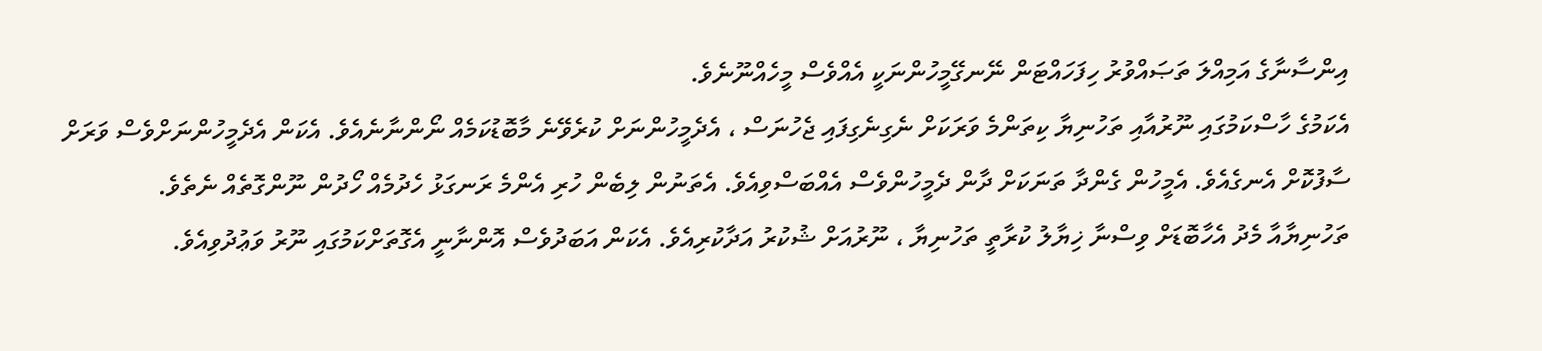އިންސާނާގެ އަމިއްލަ ތަޞައްވުރު ހިފަހައްޓަން ނޭނގޭމީހުންނަކީ އެއްވެސް މީހެއްނޫނެވެ.
އެކަމުގެ ހާސްކަމުގައި ނޫރުއާއި ތަހުނިޔާ ކިތަންމެ ވަރަކަށް ނެގިނެގިފައި ޖެހުނަސް ، އެދެމީހުންނަށް ކުރެވޭނެ މާބޮޑުކަމެއް ނޯންނާނެއެވެ. އެކަން އެދެމީހުންނަށްވެސް ވަރަށް ސާފުކޮށް އެނގެއެވެ. އެމީހުން ގެންދާ ތަނަކަށް ދާން ދެމީހުންވެސް އެއްބަސްވިއެވެ. އެތަނުން ލިބެން ހުރި އެންމެ ރަނގަޅު ހެދުމެއް ހޯދުން ނޫންގޮތެއް ނެތެވެ.
ތަހުނިޔާއާ މެދު އެހާބޮޑަށް ވިސްނާ ޚިޔާލު ކުރާތީ ތަހުނިޔާ ، ނޫރުއަށް ޝުކުރު އަދާކުރިއެވެ. އެކަން އަބަދުވެސް އޮންނާނީ އެގޮތަށްކަމުގައި ނޫރު ވަޢުދުވިއެވެ.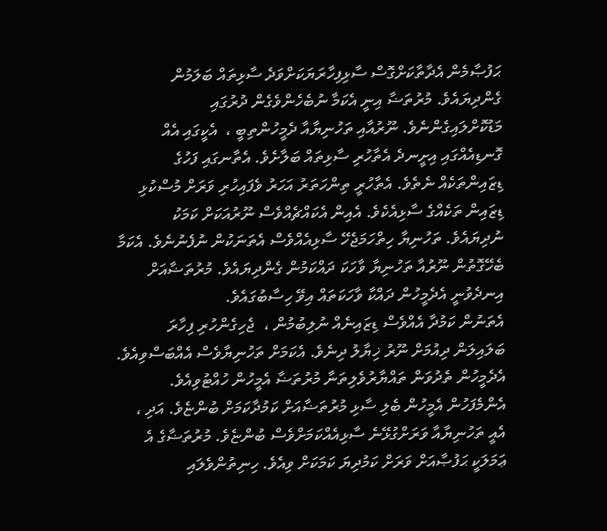ޙަފުޞާމެން އެދާތާކަށްގޮސް ސާޅިފިހާރަޔަކަށްވަދެ ސާޅިތައް ބަލަމުން ގެންދިޔައެވެ. މުރުތަޟާ އިނީ އެކަމާ ނުބެހެންވެގެން ދުރުގައި މަޑުކޮށްލައިގެންނެވެ. ނޫރުއާއި ތަހުނިޔާއާ ދެމީހުންތިބީ ،  އެކީގައި އެއް ގޮނޑިއެއްގައި އިށީނދެ އެތާހުރި ސާޅިތައް ބަލާށެވެ. އެތާނގައި ފަހުގެ ޑިޒައިންތަކެއް ނެތެވެ. އެތާހުރީ ތިންހަތަރު އަހަރު ވެފައިހުރި ވަރަށް މުސްކުޅި ޑިޒައިން ތަކެއްގެ ސާޅިއެކެވެ. އެއިން އެކައްޗެއްވެސް ނޫރުއަކަށް ކަމަކު ނުދިޔައެވެ. ތަހުނިޔާ ހިތްހަމަޖެހޭ ސާޅިއެއްވެސް އެތަނަކުން ނުފެނުނެވެ. އެކަމާ ބެހޭގޮތުން ނޫރުއާ ތަހުނިޔާ ވާހަކަ ދައްކަމުން ގެންދިޔައެވެ. މުރުތަޟާއަށް އިނދެވުނީ އެދެމީހުން ދައްކާ ވާހަކަތައް އިވޭ ހިސާބުގައެވެ.
އެތަނުން ކަމުދާ އެއްވެސް ޑިޒައިނެއް ނުލިބުމުން ،  ޖެހިގެންހުރި ފިހާރަ ބަލައިލަން ދިއުމަށް ނޫރު ޚިޔާލު ދިނެވެ. އެކަމަށް ތަހުނިޔާވެސް އެއްބަސްވިއެވެ. އެދެމީހުން ތެދުވަން ތައްޔާރުވެލިތަނާ މުރުތަޟާ އެމީހުން ހުއްޓުވިއެވެ. އެންމެފަހުން އެމީހުން ބެލި ސާޅި މުރުތަޟާއަށް ކަމުދާކަމަށް ބުންޏެވެ. އަދި ، އެއީ ތަހުނިޔާއާ ވަރަށްގުޅޭނެ ސާޅިއެއްކަމަށްވެސް ބުންޏެވެ. މުރުތަޟާގެ އެ ޢަމަލަކީ ޙަފުޞާއަށް ވަރަށް ކަމުދިޔަ ކަމަކަށް ވިއެވެ. ހިނިތުންވެލައި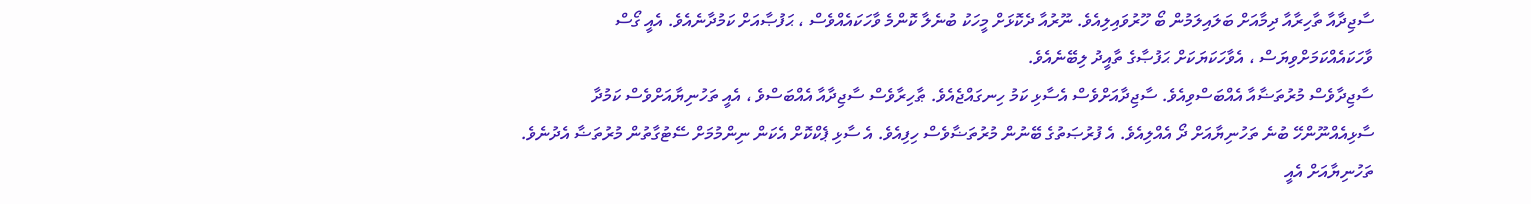ސާޖިދާއާ ތާހިރާއާ ދިމާއަށް ބަލައިލަމުން ބޯ ހޫރުވައިލިއެވެ. ނޫރުއާ ދެކޮޅަށް މީހަކު ބުނެލާ ކޮންމެ ވާހަކައެއްވެސް ، ޙަފުޞާއަށް ކަމުދާނެއެވެ. އެއީ ގޯސް ވާހަކައެއްކަމަށްވިޔަސް ، އެވާހަކަޔަކަށް ޙަފުޞާގެ ތާއީދު ލިބޭނެއެވެ.
ސާޖިދާވެސް މުރުތަޟާއާ އެއްބަސްވިއެވެ. ސާޖިދާއަށްވެސް އެސާޅި ކަމު ހިނގައްޖެއެވެ. ޠާހިރާވެސް ސާޖިދާއާ އެއްބަސްވެ ، އެއީ ތަހުނިޔާއަށްވެސް ކަމުދާ ސާޅިއެއްނޫންހޭ ބުނެ ތަހުނިޔާއަށް ދޯ އެއްލިއެވެ. އެ ފުރުޞަތުގެ ބޭނުން މުރުތަޟާވެސް ހިފިއެވެ. އެ ސާޅި ޕެކްކޮށް އެކަން ނިންމުމަށް ސޭޓުގާތުން މުރުތަޟާ އެދުނެވެ. ތަހުނިޔާއަށް އެއީ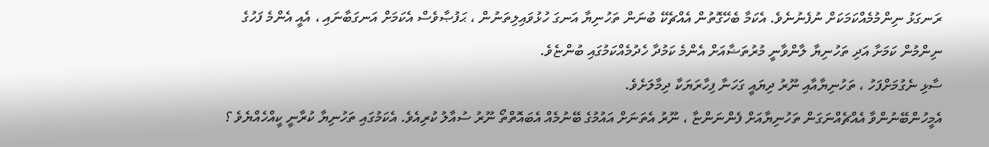ރަނގަޅު ނިންމުމެއްކަމަކަށް ނުފެނުނެވެ. އެކަމާ ބެހޭގޮތުން އެއްޗެކޭ ބުނަން ތަހުނިޔާ އަނގަ ހުޅުވައިލިތަނުން ، ޙަފުޞާވެސް އެކަމަށް އަނގަބާނައި ، އެއީ އެންމެ ފަހުގެ ނިންމުން ކަމަށާ އަދި ތަހުނިޔާ ލާންވާނީ މުރުތަޟާއަށް އެންމެ ކަމުދާ ހެދުމެއްކަމުގައި ބުންޏެވެ.
ސާޅި ނެގުމަށްފަހު ، ތަހުނިޔާއާއި ނޫރު ދިޔައީ ގަހަނާ ފިހާރަޔަކާ ދިމާލަށެވެ.
އެމީހުންބޭނުންވާ އެއްޗެއްނަގަން ތަހުނިޔާއަށް ފެންނަންޏާ ، ނޫރު އެތަނަށް އައުމުގެ ބޭނުމެއް އެބައޮތްތޯ ނޫރު ސުއާލު ކުރިއެވެ. އެކަމުގައި ތަހުނިޔާ ކުރާނީ ކީއްހެއްޔެވެ ؟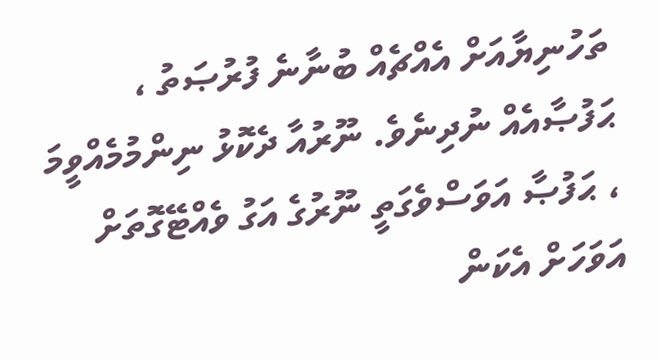ތަހުނިޔާއަށް އެއްޗެއް ބުނާނެ ފުރުޞަތު ، ޙަފުޞާއެއް ނުދިނެވެ. ނޫރުއާ ދެކޮޅު ނިންމުމެއްވީމަ ، ޙަފުޞާ އަވަސްވެގަތީ ނޫރުގެ އަގު ވެއްޓޭގޮތަށް އަވަހަށް އެކަން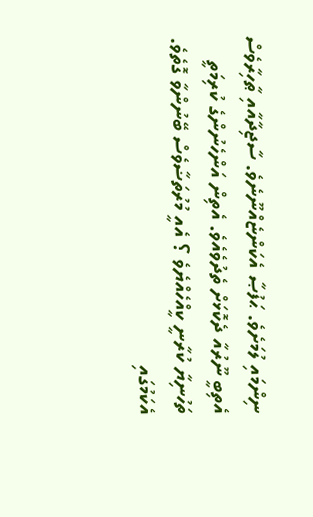ނިންމައި ލުމަށެވެ. ޙަފުޞާ އެކަންޏެއްނޫނެވެ. ސާޖިދާއާއި ޠާހިރާވެސް އެތިބީ ނޫރުއާ ދެކޮޅަށް ތެދުވެއެވެ. އެތިން އަންހެނުންގެ ކުރިމަތީ ތަހުނިޔާ ކުރާނީ ކީއްހެއްޔެވެ ؟ އެއީ މުރުތަޟާވެސް ބޭނުންވާ ގޮތެވެ.
އެކަމުގައި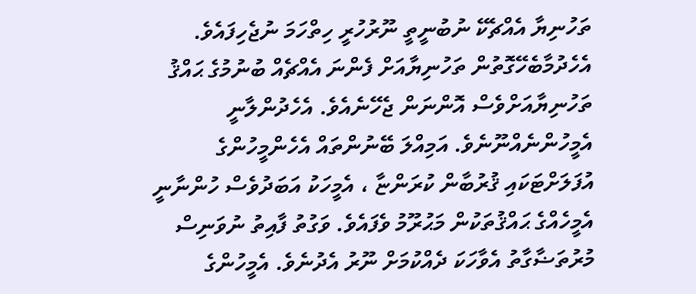ތަހުނިޔާ އެއްޗެކޭ ނުބުނީތީ ނޫރުހުރީ ހިތްހަމަ ނުޖެހިފައެވެ. އެހެދުމާބެހޭގޮތުން ތަހުނިޔާއަށް ފެންނަ އެއްޗެއް ބުނުމުގެ ޙައްޤު ތަހުނިޔާއަށްވެސް އޮންނަން ޖެހޭނެއެވެ. އެހެދުންލާނީ  އެމީހުންނެއްނޫނެވެ. އަމިއްލަ ބޭނުންތައް އެހެންމީހުންގެ އުފަލަށްޓަކައި ޤުރުބާން ކުރަންޏާ ، އެމީހަކު އަބަދުވެސް ހުންނާނީ އެމީހެއްގެ ޙައްޤުތަކުން މަޙުރޫމު ވެފައެވެ. ވަގުތު ފާއިތު ނުވަނިސް މުރުތަޟާގާތު އެވާހަކަ ދެއްކުމަށް ނޫރު އެދުނެވެ. އެމީހުންގެ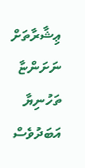ޢިޝާރާތަށް ނަށަންޏާ ތަހުނިޔާ އަބަދުވެސް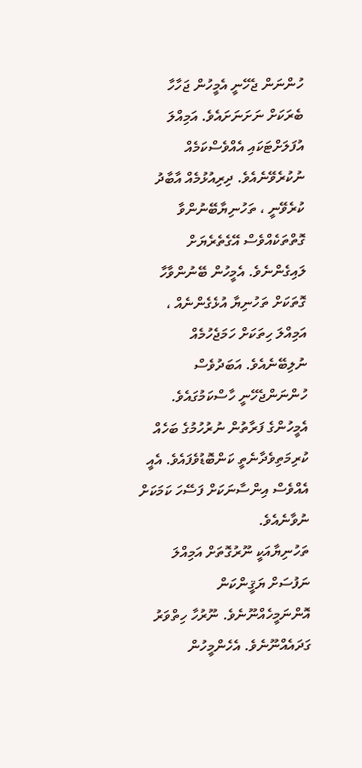ހުންނަން ޖެހޭނީ އެމީހުން ޖަހާހާ ބެރަކަށް ނަށަނަށައެވެ. އަމިއްލަ އުފަލަށްޓަކައި އެއްވެސްކަމެއް ނުކުރެވޭނެއެވެ. ދިރިއުޅުމެއް އާބާދު ކުރެވޭނީ ، ތަހުނިޔާބޭނުންވާ ގޮތްތަކެއްވެސް އޭގެތެރެޔަށް ލައިގެންނެވެ. އެމީހުން ބޭނުންވާހާ ގޮތަކަށް ތަހުނިޔާ އުޅެގެންނެއް ، އަމިއްލަ ހިތަކަށް ހަމަޖެހުމެއް ނުލިބޭނެއެވެ. އަބަދުވެސް ހުންނަންޖެހޭނީ ހާސްކަމުގައެވެ. އެމީހުންގެ ފަރާތުން ނުރުހުމުގެ ބަހެއް ކުރިމަތިވެދާނެތީ ކަންބޮޑުވެފައެވެ. އެއީ އެއްވެސް އިންސާނަކަށް ފަސޭހަ ކަމަކަށް ނުވާނެއެވެ.
ތަހުނިޔާއަކީ ނޫރުގޮތަށް އަމިއްލަ ނަފުސަށް ޔަޤީންކަން އޮންނަމީހެއްނޫނެވެ. ނޫރުހާ ހިތްވަރު ގަދައެއްނޫނެވެ. އެހެންމީހުން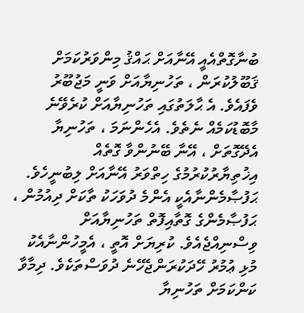ބުނާގޮތްއެއީ އޭނާއަށް ޙައްޤު މިންވަރުކަމަށް ޤަބޫލުކުރަން ، ތަހުނިޔާއަށް ވަނީ މަޖުބޫރު ވެފައެވެ. އެ ޙާލަތުގައި ތަހުނިޔާއަށް ކުރެވޭނެ މާބޮޑުކަމެއް ނެތެވެ. އެހެންނަމަ ، ތަހުނިޔާ އެދޭގޮތަށް ، އޭނާ ބޭނުންވާ ގޮތެއް އިޚުތިޔާރުކުރުމުގެ ހިތްވަރު އޭނާއަށް ލިބުނީހެވެ. ޙަފުޞާމެންނާއެކީ އެންމެ ދުވަހަކު ތާކަށް ދިއުމުން ، ޙަފުޞާމެންގެ ގޮތާއިފޮތް ތަހުނިޔާއަށް ވިސްނިއްޖެއެވެ. ކުރިޔަށް އޮތީ ، އެމީހުންނާއެކު މުޅި ޢުމުރު ހޭދަކުރަންޖެހޭނެ ދުވަސްތަކެވެ. ދިމާވާ ކަންކަމަށް ތަހުނިޔާ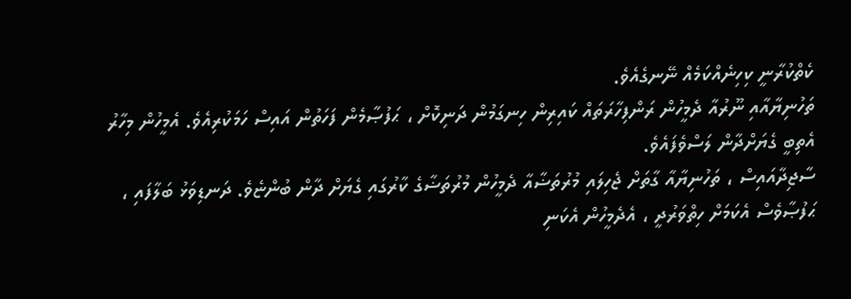ކެތްކުރާނީ ކިހިނެއްކަމެއް ނޭނގެއެވެ.
ތަހުނިޔާއާއި ނޫރުއާ ދެމީހުން ރަންފިހާރަތައް ކައިރިން ހިނގަމުން ދަނިކޮށް ، ޙަފުޞާމެން ފަހަތުން އައިސް ހަމަކުރިއެވެ. އެމީހުން މިހާރު އެތިބީ ގެޔަށްދާން ލަސްވެފައެވެ.
ސާޖިދާއައިސް ، ތަހުނިޔާއާ ގާތަށް ޖެހިލައި މުރުތަޟާއާ ދެމީހުން މުރުތަޟާގެ ކާރުގައި ގެޔަށް ދާން ބުންޏެވެ. ދަނޑިވަޅު ބަލާފައި ، ޙަފުޞާވެސް އެކަމަށް ހިތްވަރުދީ ، އެދެމީހުން އެކަނި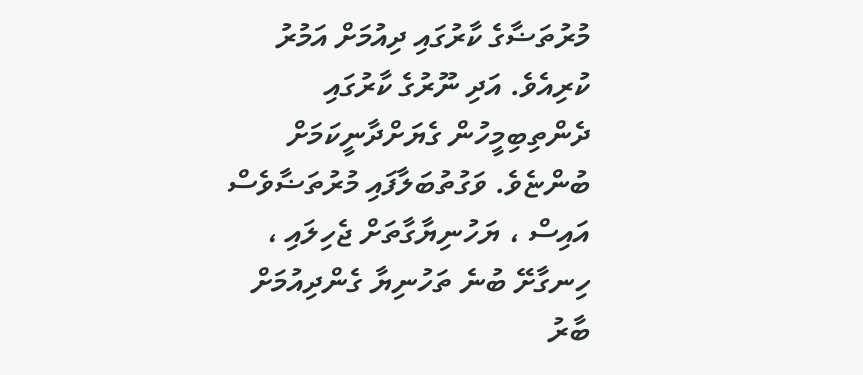މުރުތަޟާގެ ކާރުގައި ދިއުމަށް އަމުރު ކުރިއެވެ. އަދި ނޫރުގެ ކާރުގައި ދެންތިބިމީހުން ގެޔަށްދާނީކަމަށް ބުންޏެވެ. ވަގުތުބަލާފައި މުރުތަޟާވެސް އައިސް ، ޔަހުނިޔާގާތަށް ޖެހިލައި ، ހިނގާށޭ ބުނެ ތަހުނިޔާ ގެންދިއުމަށް ބާރު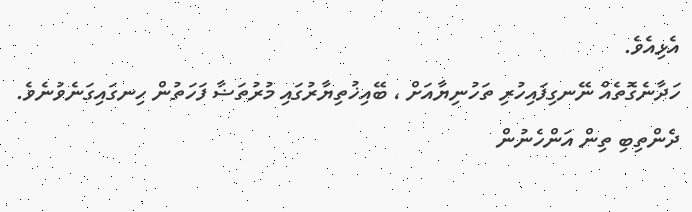އެޅިއެވެ.
ހަދާނެގޮތެއް ނޭނގިފައިހުރި ތަހުނިޔާއަށް ، ބޭއިޚުތިޔާރުގައި މުރުތަޟާ ފަހަތުން ހިނގައިގަނެވުނެވެ. ދެންތިބި ތިން އަންހެނުން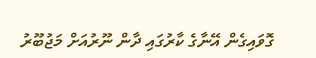ގޮވައިގެން އޭނާގެ ކާރުގައި ދާން ނޫރުއަށް މަޖުބޫރު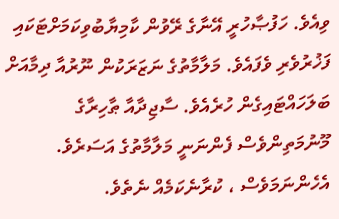ވިއެވެ. ހަފުޞާހުރީ އޭނާގެ ރޭވުން ކާމިޔާބުވިކަމަށްޓަކައި ފަޚުރުވެރި ވެފައެވެ. މަލާމާތުގެ ނަޒަރަކުން ނޫރުއާ ދިމާއަށް ބަލަހައްޓައިގެން ހުރެއެވެ. ސާޖިދާއާ ޠާހިރާގެ މޫނުމަތިންވެސް ފެންނަނީ މަލާމާތުގެ އަސަރެވެ. އެހެންނަމަވެސް ، ކުރާނެކަމެއް ނެތެވެ.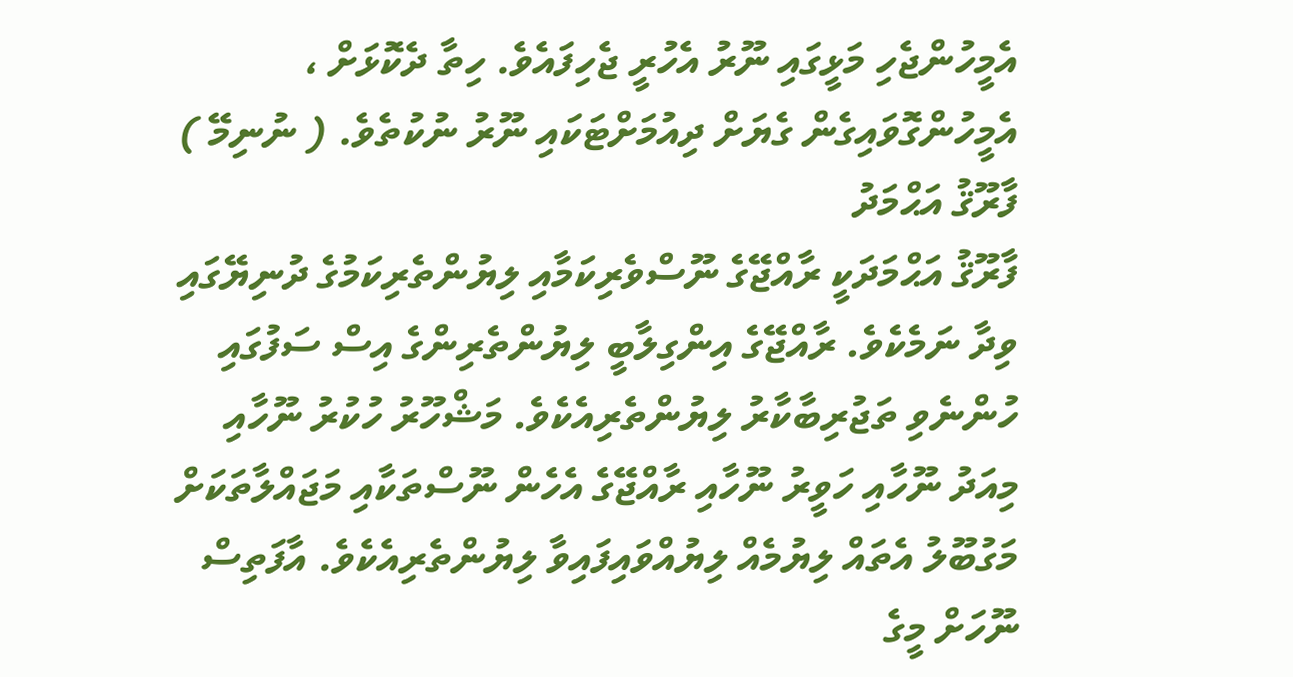އެމީހުންޖެހި މަޅީގައި ނޫރު އެހުރީ ޖެހިފައެވެ. ހިތާ ދެކޮޅަށް ، އެމީހުންގޮވައިގެން ގެޔަށް ދިއުމަށްޓަކައި ނޫރު ނުކުތެވެ. ( ނުނިމޭ )
ފާރޫޤު އަޙްމަދު
ފާރޫޤު އަޙްމަދަކީ ރާއްޖޭގެ ނޫސްވެރިކަމާއި ލިޔުންތެރިކަމުގެ ދުނިޔޭގައި ވިދާ ނަމެކެވެ. ރާއްޖޭގެ އިންގިލާބީ ލިޔުންތެރިންގެ އިސް ސަފުގައި ހުންނެވި ތަޖުރިބާކާރު ލިޔުންތެރިއެކެވެ. މަޝްހޫރު ހުކުރު ނޫހާއި މިއަދު ނޫހާއި ހަވީރު ނޫހާއި ރާއްޖޭގެ އެހެން ނޫސްތަކާއި މަޖައްލާތަކަށް މަގުބޫލު އެތައް ލިޔުމެއް ލިޔުއްވައިފައިވާ ލިޔުންތެރިއެކެވެ. އާފަތިސް ނޫހަށް މީގެ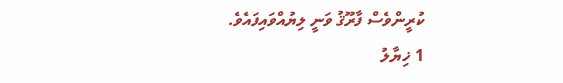ކުރީންވެސް ފާރޫޤު ވަނީ ލިޔުއްވައިފައެވެ.
1 ޚިޔާލު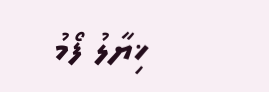ޚިޔާލު ފޯމު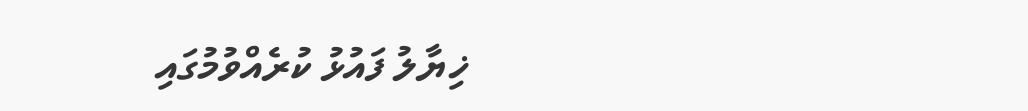ޚިޔާލު ފައުޅު ކުރެއްވުމުގައި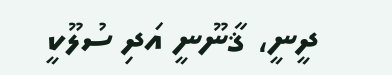ދީނީ، ޤާނޫނީ އަދި ސުލޫކީ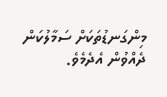މިންގަނޑުތަކަށް ސަމާލުކަން ދެއްވުން އެދެމެވެ.